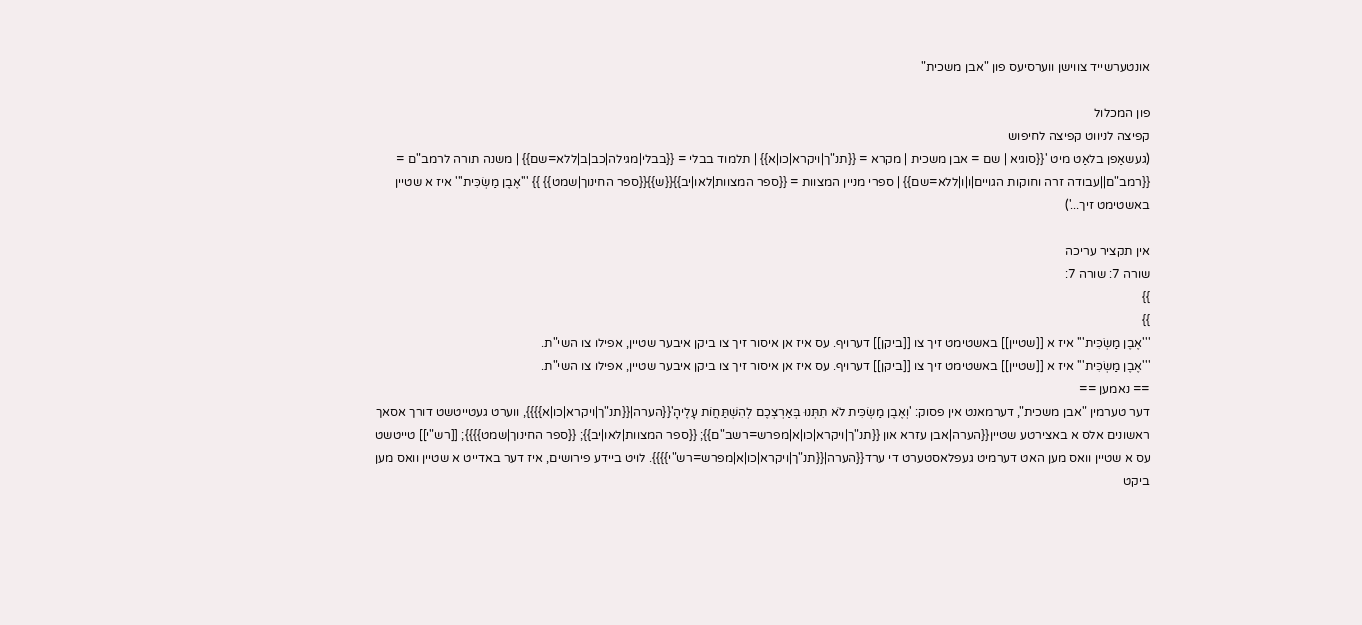אונטערשייד צווישן ווערסיעס פון "אבן משכית"

פון המכלול
קפיצה לניווט קפיצה לחיפוש
(געשאַפן בלאַט מיט '{{סוגיא | שם = אבן משכית | מקרא = {{תנ"ך|ויקרא|כו|א}} | תלמוד בבלי = {{בבלי|מגילה|כב|ב|ללא=שם}} | משנה תורה לרמב"ם = {{רמב"ם||עבודה זרה וחוקות הגויים|ו|ו|ללא=שם}} | ספרי מניין המצוות = {{ספר המצוות|לאו|יב}}{{ש}}{{ספר החינוך|שמט}} }} '''אֶבֶן מַשְׂכִּית''' איז א שטיין באשטימט זיך...')

אין תקציר עריכה
שורה 7: שורה 7:
}}
}}
'''אֶבֶן מַשְׂכִּית''' איז א [[שטיין]] באשטימט זיך צו [[ביקן]] דערויף. עס איז אן איסור זיך צו ביקן איבער שטיין, אפילו צו השי"ת.
'''אֶבֶן מַשְׂכִּית''' איז א [[שטיין]] באשטימט זיך צו [[ביקן]] דערויף. עס איז אן איסור זיך צו ביקן איבער שטיין, אפילו צו השי"ת.
== נאמען ==
דער טערמין "אבן משכית", דערמאנט אין פסוק: 'וְאֶבֶן מַשְׂכִּית לֹא תִתְּנוּ בְּאַרְצְכֶם לְהִשְׁתַּחֲוֹת עָלֶיהָ'{{הערה|{{תנ"ך|ויקרא|כו|א}}}}, ווערט געטייטשט דורך אסאך ראשונים אלס א באצירטע שטיין{{הערה|אבן עזרא און {{תנ"ך|ויקרא|כו|א|מפרש=רשב"ם}}; {{ספר המצוות|לאו|יב}}; {{ספר החינוך|שמט}}}}; [[רש"י]] טייטשט עס א שטיין וואס מען האט דערמיט געפלאסטערט די ערד{{הערה|{{תנ"ך|ויקרא|כו|א|מפרש=רש"י}}}}. לויט ביידע פירושים, איז דער באדייט א שטיין וואס מען ביקט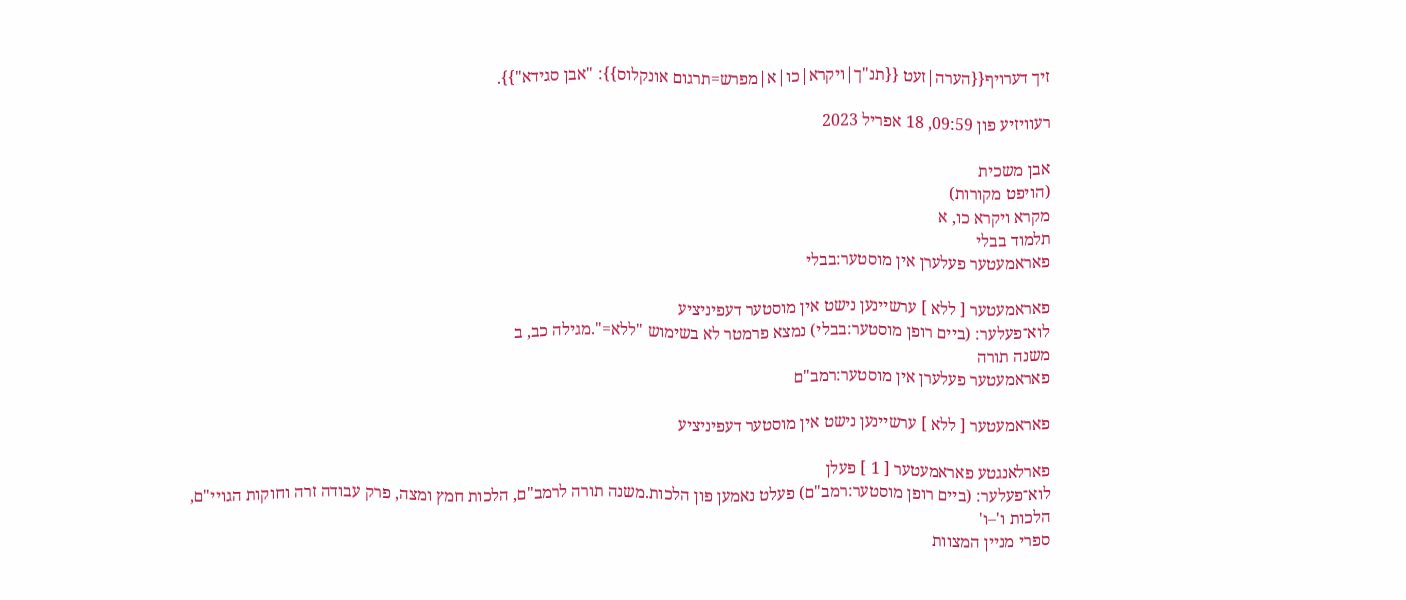זיך דערויף{{הערה|זעט {{תנ"ך|ויקרא|כו|א|מפרש=תרגום אונקלוס}}: "אבן סגידא"}}.

רעוויזיע פון 09:59, 18 אפריל 2023

אבן משכית
(הויפט מקורות)
מקרא ויקרא כו, א
תלמוד בבלי
פאראמעטער פעלערן אין מוסטער:בבלי

פאראמעטער [ ללא ] ערשיינען נישט אין מוסטער דעפיניציע
לוא־פעלער: (ביים רופן מוסטער:בבלי) נמצא פרמטר לא בשימוש "ללא=".מגילה כב, ב
משנה תורה
פאראמעטער פעלערן אין מוסטער:רמב"ם

פאראמעטער [ ללא ] ערשיינען נישט אין מוסטער דעפיניציע

פארלאנגטע פאראמעטער [ 1 ] פעלן
לוא־פעלער: (ביים רופן מוסטער:רמב"ם) פעלט נאמען פון הלכות.משנה תורה לרמב"ם, הלכות חמץ ומצה, פרק עבודה זרה וחוקות הגויי"ם, הלכות ו'–ו'
ספרי מניין המצוות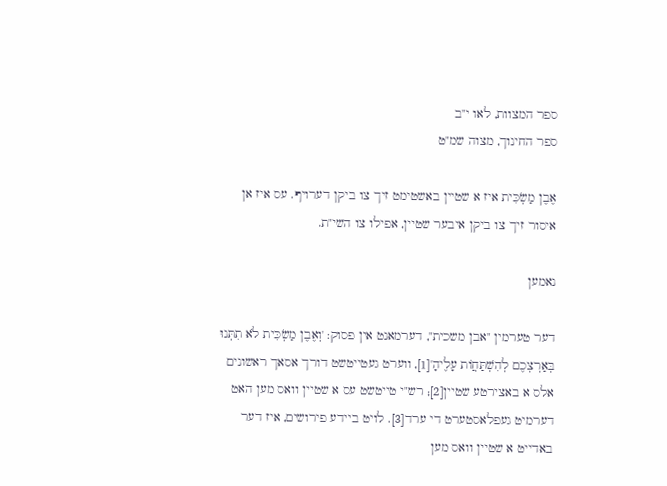ספר המצוות, לאו י"ב
ספר החינוך, מצוה שמ"ט

אֶבֶן מַשְׂכִּית איז א שטיין באשטימט זיך צו ביקן דערויף. עס איז אן איסור זיך צו ביקן איבער שטיין, אפילו צו השי"ת.

נאמען

דער טערמין "אבן משכית", דערמאנט אין פסוק: 'וְאֶבֶן מַשְׂכִּית לֹא תִתְּנוּ בְּאַרְצְכֶם לְהִשְׁתַּחֲוֹת עָלֶיהָ'[1], ווערט געטייטשט דורך אסאך ראשונים אלס א באצירטע שטיין[2]; רש"י טייטשט עס א שטיין וואס מען האט דערמיט געפלאסטערט די ערד[3]. לויט ביידע פירושים, איז דער באדייט א שטיין וואס מען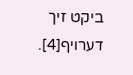ביקט זיך דערויף[4].